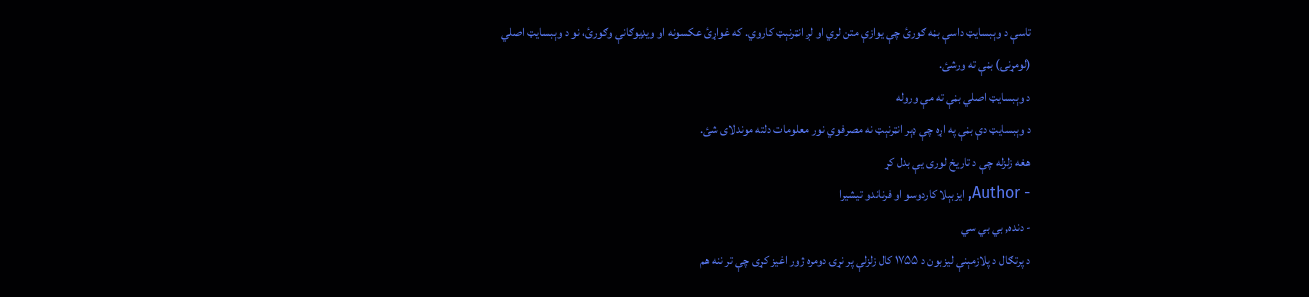تاسې د وېبسایټ داسې بڼه ګورئ چې یوازې متن لري او لږ انټرنېټ کاروي. که غواړئ عکسونه او ویډیوګانې وګورئ، نو د وېبسایټ اصلي (لومړنۍ) بڼې ته ورشئ.
د وېبسایټ اصلي بڼې ته مې وروله
د وېبسایټ دې بڼې په اړه چې ډېر انټرنېټ نه مصرفوي نور معلومات دلته موندلای شئ.
هغه زلزله چې د تاریخ لوری یې بدل کړ
- Author, ایزبېلا کاردوسو او فرناندو تیشیرا
- دنده, بي بي سي
د پرتګال د پلازمېنې ليزبون د ۱۷۵۵ کال زلزلې پر نړۍ دومره ژور اغیز کړی چې تر ننه هم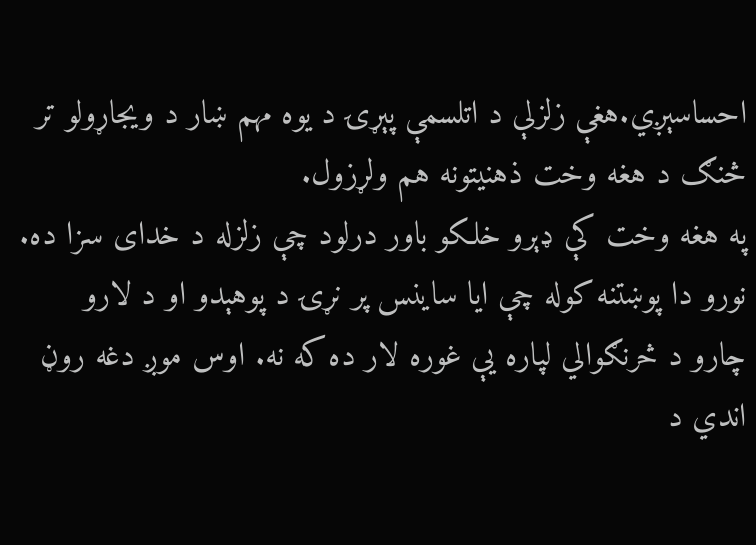احساسېږي.هغې زلزلې د اتلسمې پېړۍ د یوه مهم ښار د ویجاړولو تر څنګ د هغه وخت ذهنیتونه هم ولړزول.
په هغه وخت کې ډېرو خلکو باور درلود چې زلزله د خدای سزا ده. نورو دا پوښتنه کوله چې ایا ساینس پر نړۍ د پوهېدو او د لارو چارو د څرنګوالي لپاره یې غوره لار ده که نه. اوس موږ دغه روڼ اندي د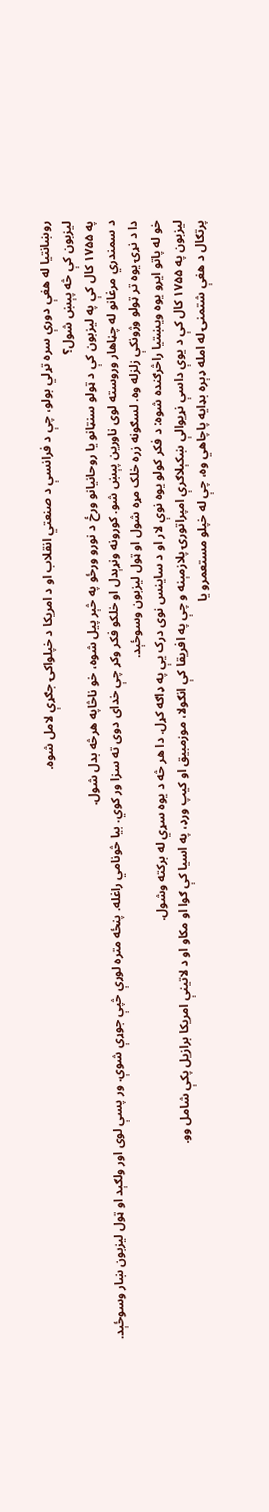روښانتیا له هغې دورې سره تړلي بولو، چې د فرانسې د صنعتي انقلاب او د امریکا د خپلواکۍ جګړې لامل شوه.
ليزبون کې څه پېښ شول؟
په ۱۷۵۵ کال کې په ليزبون کې د ټولو سنټانو یا روحانیانو ورځ د نورو ورځو په څېر پیل شوه، خو ناڅاپه هرڅه بدل شول.
د سمندري مرغانو له چڼاهار وروسته لوی ناورین پېښ شو. کورونه ونړېدل او خلکو فکر وکړ چې خدای دوی ته سزا ور کوي. بیا څونامي راغله. پنځه متره لوړې څپې جوړې شوې. ور پسې لوی اور ولګېد او ټول ليزبون ښار وسوځېد.
دا د نړۍ یوه تر ټولو وژونکې زلزله وه. لسګونه زره خلک مړه شول او ټول لیزبون وسوځېد.
خو له پاتو ایرو یوه ويښتیا راڅرګنده شوه: د فکر کولو یوه نوې لار او د ساینس نوی درک یې په ډاګه کړل. دا هر څه د یوه سړي له برکته وشول.
ليزبون په ۱۷۵۵ کال کې د یوې داسې نړیوالې ښکېلاګرې امپراتورۍ پلازمېنه و چې په افریقا کې انګولا، موزمبیق او کیپ ورډ، په اسیا کې ګوا او مکاو او د لاتینې امریکا برازیل پکې شامل وو.
پرتګال د هغې شتمنۍ له امله ډېره بډایه پاچاهي وه، چې له خپلو مستعمرو یا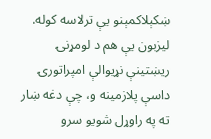ښکېلاکمېنو یې ترلاسه کوله.
لیزبون یې هم د لومړنۍ ریښتینې نړیوالې امپراتورۍ داسې پلازمینه و، چې دغه ښار ته په راوړل شویو سرو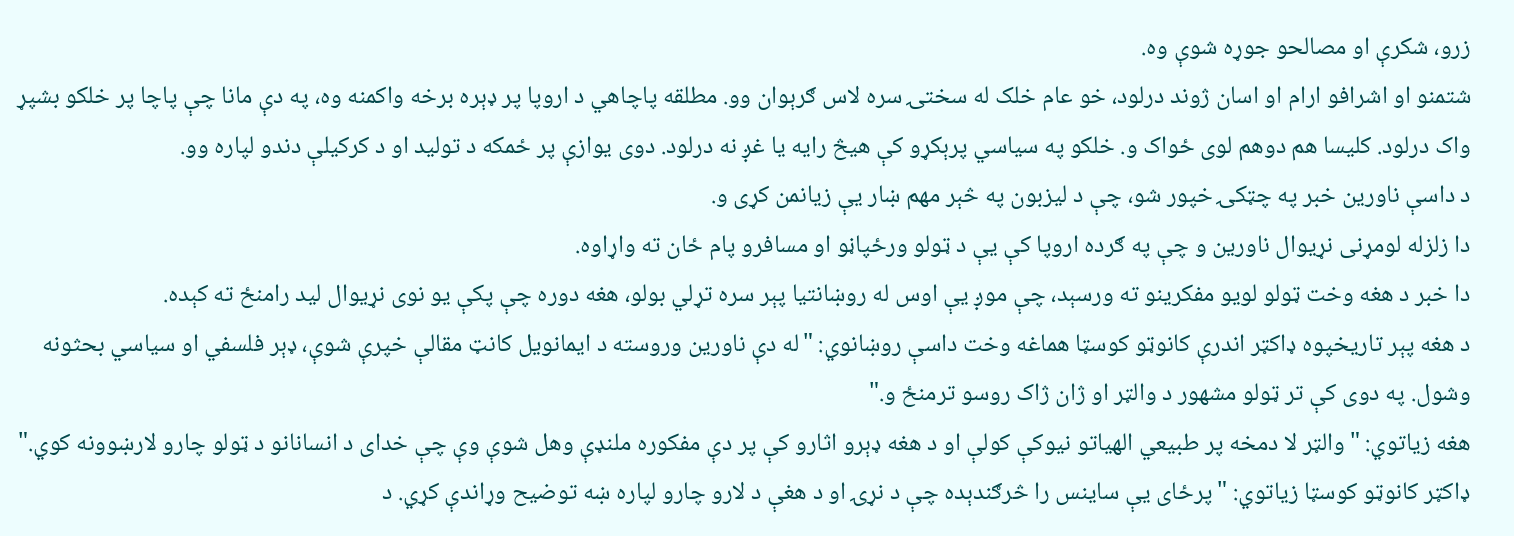زرو، شکرې او مصالحو جوړه شوې وه.
شتمنو او اشرافو ارام او اسان ژوند درلود، خو عام خلک له سختۍ سره لاس ګرېوان وو. مطلقه پاچاهي د اروپا پر ډېره برخه واکمنه وه، په دې مانا چې پاچا پر خلکو بشپړ واک درلود. کلیسا هم دوهم لوی ځواک و. خلکو په سیاسي پرېکړو کې هیڅ رایه یا غږ نه درلود. دوی یوازې پر ځمکه د تولید او د کرکیلې دندو لپاره وو.
د داسې ناورین خبر په چټکۍ خپور شو، چې د ليزبون په څېر مهم ښار یې زیانمن کړی و.
دا زلزله لومړنی نړیوال ناورین و چې په ګرده اروپا کې یې د ټولو ورځپاڼو او مسافرو پام ځان ته واړاوه.
دا خبر د هغه وخت ټولو لویو مفکرینو ته ورسېد، چې موږ یې اوس له روښانتیا پېر سره تړلي بولو، هغه دوره چې پکې یو نوی نړیوال لید رامنځ ته کېده.
د هغه پېر تاریخپوه ډاکټر اندرې کانوټو کوسټا هماغه وخت داسې روښانوي: "له دې ناورین وروسته د ایمانویل کانټ مقالې خپرې شوې، ډېر فلسفي او سیاسي بحثونه وشول. په دوی کې تر ټولو مشهور د والټر او ژان ژاک روسو ترمنځ و."
هغه زیاتوي: "والټر لا دمخه پر طبیعي الهیاتو نیوکې کولې او د هغه ډېرو اثارو کې پر دې مفکوره ملنډې وهل شوې وې چې خدای د انسانانو د ټولو چارو لارښوونه کوي."
ډاکټر کانوټو کوسټا زیاتوي: "پرځای یې ساینس را څرګندېده چې د نړۍ او د هغې د لارو چارو لپاره ښه توضیح وړاندې کړي. د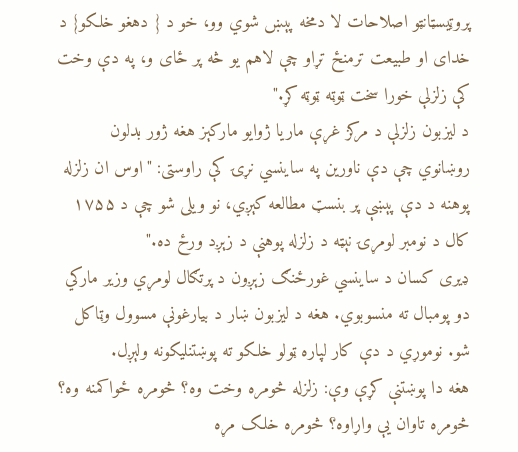پروټیسټانټو اصلاحات لا دمخه پېښ شوي وو، خو د { دهغو خلکو} د خدای او طبیعت ترمنځ تړاو چې لاهم یو څه پر ځای و، په دې وخت کې زلزلې خورا سخت ټوټه ټوټه کړ."
د ليزبون زلزلې د مرکز غړې ماریا ژوایو مارکېز هغه ژور بدلون روښانوي چې دې ناورین په ساینسي نړۍ کې راوستی: "اوس ان زلزله پوهنه د دې پېښې پر بنسټ مطالعه کېږي، نو ویلی شو چې د ۱۷۵۵ کال د نومبر لومړۍ نېټه د زلزله پوهنې د زېږد ورځ ده."
ډیری کسان د ساینسي غورځنګ زېږون د پرتګال لومړي وزیر مارکي دو پومبال ته منسوبوي. هغه د ليزبون ښار د بیارغونې مسوول وټاکل شو. نوموړي د دې کار لپاره ټولو خلکو ته پوښتنلیکونه ولېږل.
هغه دا پوښتنې کړې وې: زلزله څومره وخت وه؟ څومره ځواکمنه وه؟ څومره تاوان یې واړاوه؟ څومره خلک مړه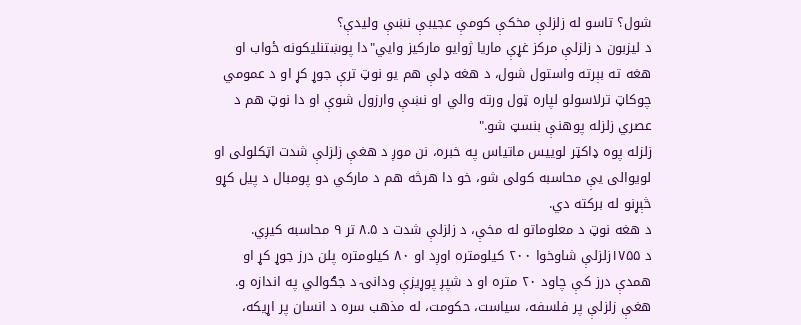شول؟ تاسو له زلزلې مخکې کومې عجیبې نښې ولیدې؟
د لیزبون د زلزلې مرکز غړې ماریا ژوایو مارکیز وايي"دا پوښتنلیکونه ځواب او هغه ته بېرته واستول شول، د هغه ډلې هم یو نوټ ترې جوړ کړ او د عمومي چوکاټ ترلاسولو لپاره ټول ورته والي او نښې وارزول شوې او دا نوټ هم د عصري زلزله پوهنې بنسټ شو."
زلزله پوه ډاکټر لوییس ماتیاس په خبره، نن موږ د هغې زلزلې شدت اټکلولی او لویوالی یې محاسبه کولی شو، خو دا هرڅه هم د مارکي دو پومبال د پیل کړو څېړنو له برکته دي.
د هغه نوټ د معلوماتو له مخې، د زلزلې شدت د ۸.۵ تر ۹ محاسبه کیږي.
د ۱۷۵۵زلزلې شاوخوا ۲۰۰ کیلومتره اوږد او ۸۰ کیلومتره پلن درز جوړ کړ او همدې درز کې چاود ۲۰ متره او د شپږ پوړیزې ودانۍ د جګوالي په اندازه و.
هغې زلزلې پر فلسفه، سیاست، حکومت، له مذهب سره د انسان پر اړیکه،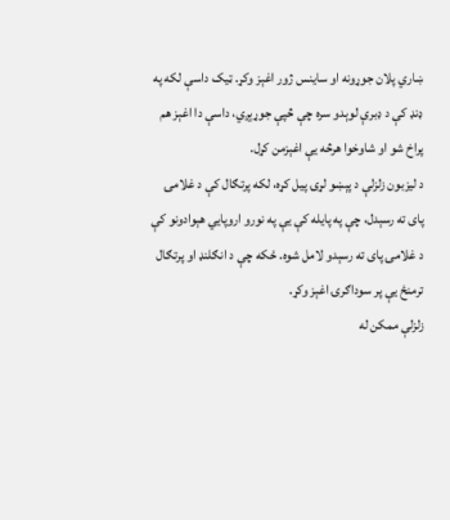ښاري پلان جوړونه او ساینس ژور اغېز وکړ. ټیک داسې لکه په ډنډ کې د ډبرې لوېدو سره چې څپې جوړېږي، داسې دا اغېز هم پراخ شو او شاوخوا هرڅه یې اغېزمن کړل.
د ليزبون زلزلې د پېښو لړۍ پیل کړه، لکه پرتګال کې د غلامۍ پای ته رسېدل، چې په پایله کې یې په نورو اروپایي هېوادونو کې د غلامۍ پای ته رسېدو لامل شوه. ځکه چې د انګلنډ او پرتګال ترمنځ یې پر سوداګرۍ اغېز وکړ.
زلزلې ممکن له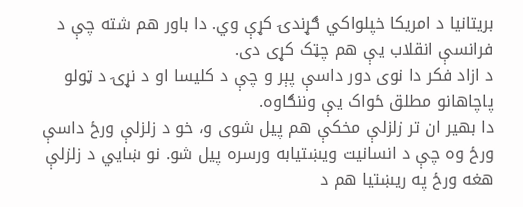بریتانیا د امریکا خپلواکي ګړندۍ کړې وي. دا باور هم شته چې د فرانسې انقلاب یې هم چټک کړی دی.
د ازاد فکر دا نوی دور داسې پېر و چې د کلیسا او د نړۍ د ټولو پاچاهانو مطلق ځواک یې وننګاوه.
دا بهیر ان تر زلزلې مخکې هم پیل شوی و، خو د زلزلې ورځ داسې ورځ وه چې د انسانیت ویښتیابه ورسره پیل شو. نو ښايي د زلزلې هغه ورځ په ریښتیا هم د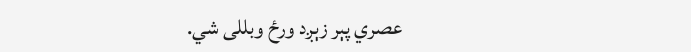عصري پېر زېږد ورځ وبللی شي.